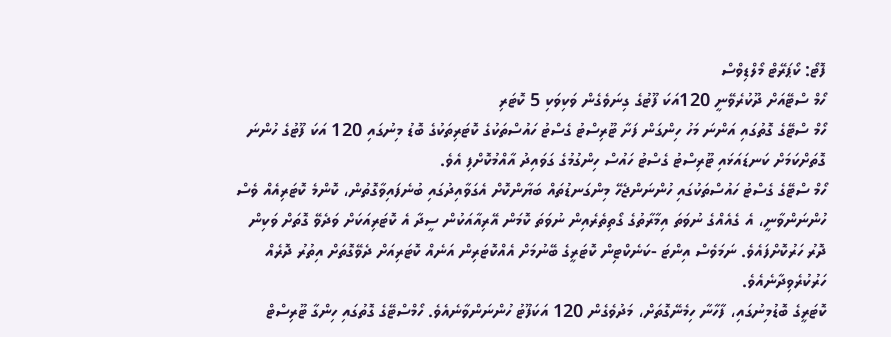ފޮޓޯ: ކޯޕަރޭޓް މޯލްޑިވްސް
ހޯމް ސްޓޭއަށް ދޫކުރެވޭނީ 120އަކަ ފޫޓުގެ ގިނަވެގެން ވަކިވަކި 5 ކޮޓަރި
ހޯމް ސްޓޭގެ ގޮތުގައި އަންނަ މަހު ހިންގަން ފަށާ ޓޫރިސްޓު ގެސްޓު ހައުސްތަކުގެ ކޮޓަރިތަކުގެ ބޮޑު މިނުގައި 120 އަކަ ފޫޓުގެ ހުންނަ ގޮތަށްކަމަށް ކަނޑައަޅައި ޓޫރިސްޓު ގެސްޓު ހައުސް ހިންގުމުގެ ގަވައިދު އާއްމުކޮށްފި އެވެ.
ހޯމް ސްޓޭގެ ގެސްޓު ހައުސްތަކުގައި ހުންނަންޖެހޭ މިންގަނޑުތައް ބަޔާންކޮށް އެގަވާއިދުގައި ބުނެފައިވާގޮތުން، ކޮންމެ ކޮޓަރިއެއް ވެސް ހުންނަންވާނީ، އެ ގެއެއްގެ ނުވަތަ އިމާރާތުގެ ގޯތިތެރެއިން ނުވަތަ ކޮމަން އޭރިއާއަކުން ސީދާ އެ ކޮޓަރިއަކަށް ވަދެވޭ ގޮތަށް ވަކިން ދޮރު ހަރުކޮށްފައެވެ. ނަމަވެސް އިންޓަ -ކަނެކްޓިން ކޮޓަރީގެ ބޭނުމަށް އެއްކޮޓަރިން އަނެއް ކޮޓަރިއަށް ދެވޭގޮތަށް އިތުރު ދޮރެއް ހަރުކުރެވިދާނެއެވެ.
ކޮޓަރީގެ ބޮޑުމިނުގައި، ފާހާނާ ހިމެނޭގޮތަށް، މަދުވެގެން 120 އަކަފޫޓު ހުންނަންވާނެއެވެ. ހޯމްސްޓޭގެ ގޮތުގައި ހިންގާ ޓޫރިސްޓް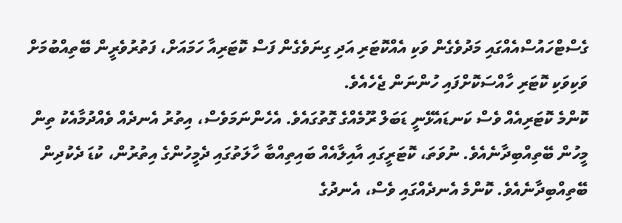ގެސްޓްހައުސްއެއްގައި މަދުވެގެން ވަކި އެއްކޮޓަރި އަދި ގިނަވެގެން ފަސް ކޮޓަރިއާ ހަމައަށް، ފަތުރުވެރީން ބޭތިއްބުމަށް ވަކިވަކި ކޮޓަރި ހާއްސަކޮށްފައި ހުންނަން ޖެހެއެވެ.
ކޮންމެ ކޮޓަރިއެއް ވެސް ކަނޑައެޅޭނީ ޑަބަލް ރޫމެއްގެ ގޮތުގައެވެ. އެހެންނަމަވެސް، އިތުރު އެނދެއް ވެއްދުމާއެކު ތިން މީހުން ބޭތިއްބިދާނެއެވެ. ނުވަތަ، ކޮޓަރީގައި އާއިލާއެއް ބައިތިއްބާ ހާލަތުގައި ދެމީހުންގެ އިތުރުން، ކުޑަ ދެކުދިން ބޭތިއްބިދާނެއެވެ. ކޮންމެ އެނދެއްގައި ވެސް، އެނދުގެ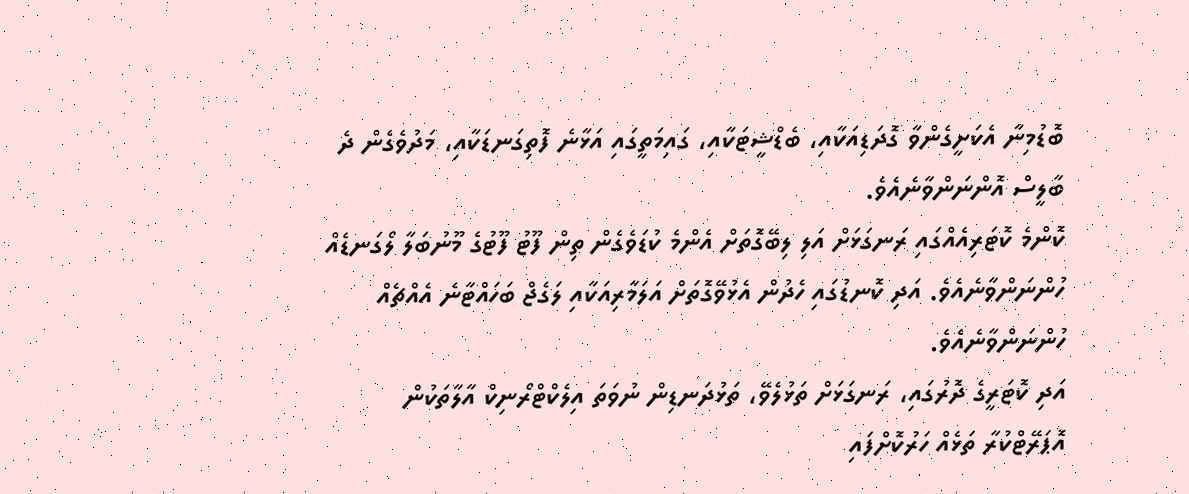ބޮޑުމިނާ އެކަށީގެންވާ ގޮދަޑިއަކާއި، ބެޑްޝީޓަކާއި، ގައިމަތީގައި އަޅާނެ ފޮތިގަނޑަކާއި، މަދުވެގެން ދެ ބާލީސް އޮންނަންވާނެއެވެ.
ކޮންމެ ކޮޓަރިއެއްގައި ރަނގަޅަށް އަލި ލިބޭގޮތަށް އެންމެ ކުޑަވެގެން ތިން ފޫޓު ފޫޓުގެ މޫނުބަލާ ލޯގަނޑެއް ހުންނަންވާނެއެވެ. އަދި ކޮނޑުގައި ހެދުން އެޅުވޭގޮތަށް އަލަމާރިއަކާއި ލަގެޖް ބަހައްޓާނެ އެއްޗެއް ހުންނަންވާނެއެވެ.
އަދި ކޮޓަރީގެ ދޮރުގައި، ރަނގަޅަށް ތަޅުލެވޭ، ތަޅުދަނޑިން ނުވަތަ އިލެކްޓްރޯނިކް އާލާތަކުން އޮޕަރޭޓްކުރާ ތަޅެއް ހަރުކޮށްފައި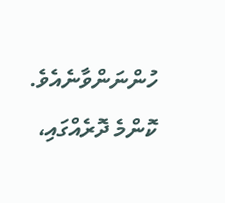ހުންނަންވާނެއެވެ. ކޮންމެ ދޮރެއްގައި،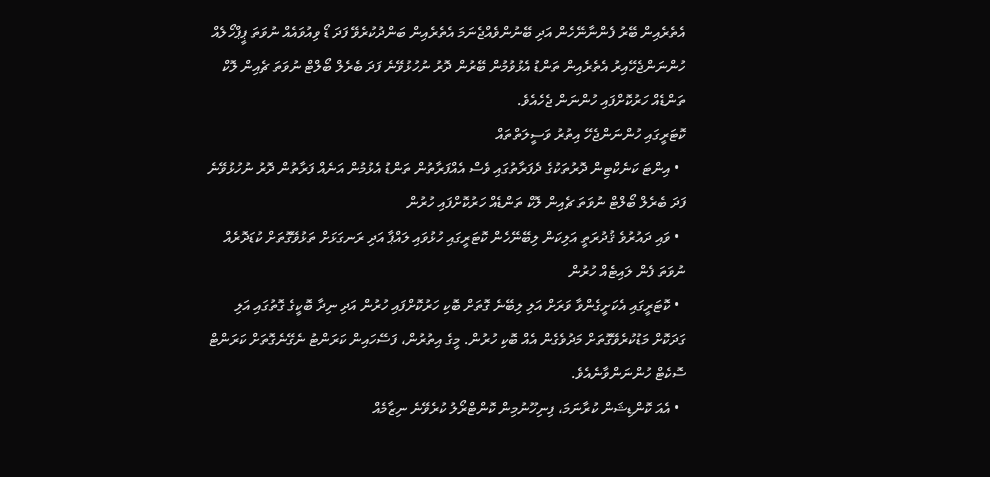އެތެރެއިން ބޭރު ފެންނާނޭހެން އަދި ބޭނުންވެއްޖެނަމަ އެތެރެއިން ބަންދުކުރެވޭ ފަދަ ޑޯ ވިއުވައެއް ނުވަތަ ޕީޕްހޯލެއް ހުންނަންޖެހޭއިރު އެތެރެއިން ތަންޑު އެޅުވުމުން ބޭރުން ދޮރު ނުހުޅުވޭނެ ފަދަ ބެރެލް ބޯލްޓް ނުވަތަ ޗެއިން ލޮކް ތަންޑެއް ހަރުކޮށްފައި ހުންނަން ޖެހެއެވެ.
ކޮޓަރީގައި ހުންނަންޖެހޭ އިތުރު ވަސީލަތްތައް
  • އިންޓަ ކަނެކްޓިން ދޮރުތަކުގެ ދެފަރާތުގައި ވެސް އެއްފަރާތުން ތަންޑު އެޅުމުން އަނެއް ފަރާތުން ދޮރު ނުހުޅުވޭނެ ފަދަ ބެރެލް ބޯލްޓް ނުވަތަ ޗެއިން ލޮކް ތަންޑެއް ހަރުކޮށްފައި ހުރުން
  • ވައި ދައުރުވެ ޤުދުރަތީ އަލިކަން ލިބޭނޭހެން ކޮޓަރީގައި ހުޅުވައި ލައްޕާ އަދި ރަނގަޅަށް ތަޅުވޭގޮތަށް ކުޑަދޮރެއް ނުވަތަ ފެން ލައިޓެއް ހުރުން
  • ކޮޓަރީގައި އެކަށީގެންވާ ވަރަށް އަލި ލިބޭނެ ގޮތަށް ބޮކި ހަރުކޮށްފައި ހުރުން އަދި ނިދާ ބޮކީގެ ގޮތުގައި އަލި ގަދަކޮށް މަޑުކުރެވޭގޮތަށް މަދުވެގެން އެއް ބޮކި ހުރުން. މީގެ އިތުރުން، ފަސޭހައިން ކަރަންޓު ނެގޭނެގޮތަށް ކަރަންޓް ސޮކެޓް ހުންނަންވާނެއެވެ.
  • އެއަ ކޮންޑިޝަން ކުރާނަމަ، ފިނިހޫނުމިން ކޮންޓްރޯލު ކުރެވޭނެ ނިޒާމެއް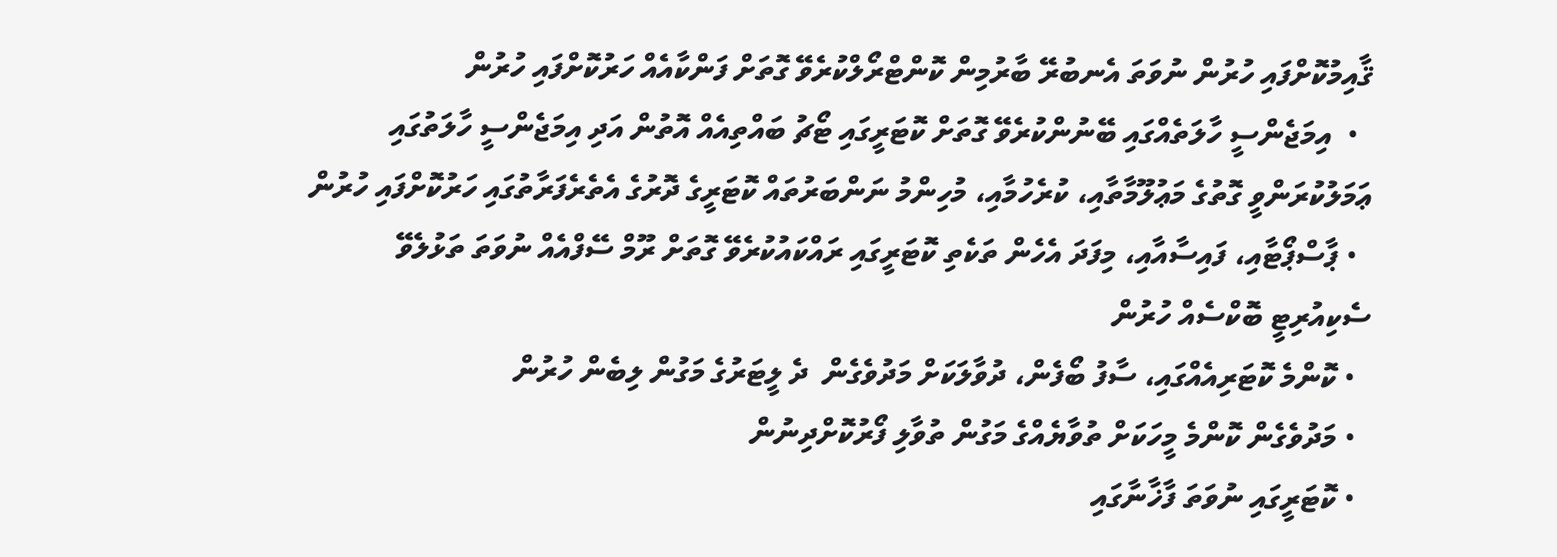ޤާއިމުކޮށްފައި ހުރުން ނުވަތަ އެނބުރޭ ބާރުމިން ކޮންޓްރޯލްކުރެވޭ ގޮތަށް ފަންކާއެއް ހަރުކޮށްފައި ހުރުން
  •  އިމަޖެންސީ ހާލަތެއްގައި ބޭނުންކުރެވޭ ގޮތަށް ކޮޓަރީގައި ޓޯޗު ބައްތިއެއް އޮތުން އަދި އިމަޖެންސީ ހާލަތުގައި ޢަމަލުކުރަންވީ ގޮތުގެ މަޢުލޫމާތާއި، ކުރެހުމާއި، މުހިންމު ނަންބަރުތައް ކޮޓަރީގެ ދޮރުގެ އެތެރެފަރާތުގައި ހަރުކޮށްފައި ހުރުން
  • ޕާސްޕޯޓާއި، ފައިސާއާއި، މިފަދަ އެހެން ތަކެތި ކޮޓަރީގައި ރައްކައުކުރެވޭ ގޮތަށް ރޫމް ސޭފްއެއް ނުވަތަ ތަޅުލެވޭ ސެކިއުރިޓީ ބޮކްސެއް ހުރުން
  • ކޮންމެ ކޮޓަރިއެއްގައި، ސާފު ބޯފެން، ދުވާލަކަށް މަދުވެގެން  ދެ ލީޓަރުގެ މަގުން ލިބެން ހުރުން
  • މަދުވެގެން ކޮންމެ މީހަކަށް ތުވާޔެއްގެ މަގުން ތުވާލި ފޯރުކޮށްދިނުން
  • ކޮޓަރީގައި ނުވަތަ ފާޚާނާގައި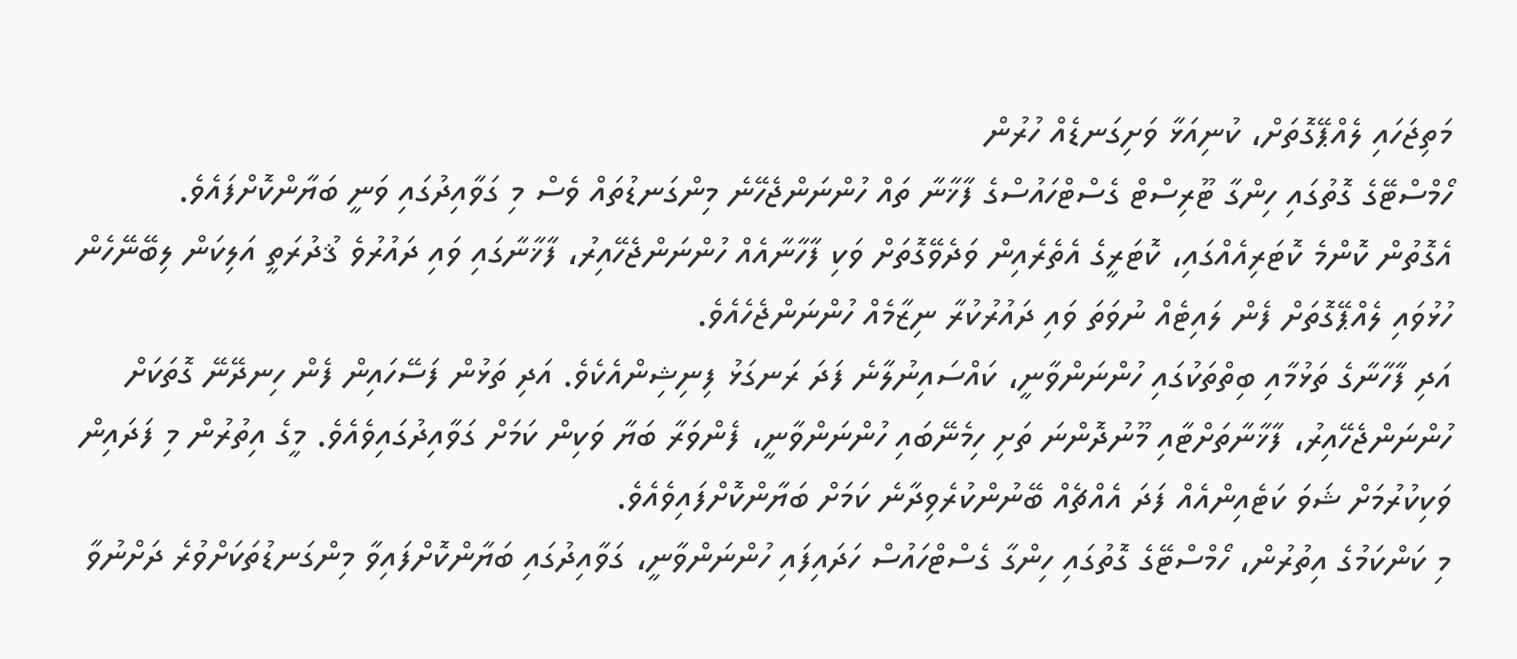މަތިޖަހައި ލެއްޕޭގޮތަށް، ކުނިއަޅާ ވަށިގަނޑެއް ހުރުން
ހޯމްސްޓޭގެ ގޮތުގައި ހިންގާ ޓޫރިސްޓް ގެސްޓްހައުސްގެ ފާޚާނާ ތައް ހުންނަންޖެހޭނެ މިންގަނޑުތައް ވެސް މި ގަވާއިދުގައި ވަނީ ބަޔާންކޮށްފައެވެ.
އެގޮތުން ކޮންމެ ކޮޓަރިއެއްގައި، ކޮޓަރީގެ އެތެރެއިން ވަދެވޭގޮތަށް ވަކި ފާހާނާއެއް ހުންނަންޖެހޭއިރު، ފާޚާނާގައި ވައި ދައުރުވެ ޤުދުރަތީ އަލިކަން ލިބޭނޭހެން ހުޅުވައި ލެއްޕޭގޮތަށް ފެން ލައިޓެއް ނުވަތަ ވައި ދައުރުކުރާ ނިޒާމެއް ހުންނަންޖެހެއެވެ.
އަދި ފާހާނާގެ ތަޅުމާއި ބިތްތަކުގައި ހުންނަންވާނީ، ކައްސައިނުލާނެ ފަދަ ރަނގަޅު ފިނިޝިންއެކެވެ. އަދި ތަޅުން ފަސޭހައިން ފެން ހިނދޭނޭ ގޮތަކަށް ހުންނަންޖެހޭއިރު، ފާޚާނާތަށްޓާއި މޫނުދޮންނަ ތަށި ހިމެނޭބައި ހުންނަންވާނީ، ފެންވަރާ ބަޔާ ވަކިން ކަމަށް ގަވާއިދުގައިވެއެވެ. މީގެ އިތުރުން މި ފަދައިން ވަކިކުރުމަށް ޝަވަ ކަޓެއިންއެއް ފަދަ އެއްޗެއް ބޭނުންކުރެވިދާނެ ކަމަށް ބަޔާންކޮށްފައިވެއެވެ.
މި ކަންކަމުގެ އިތުރުން، ހޯމްސްޓޭގެ ގޮތުގައި ހިންގާ ގެސްޓްހައުސް ހަދައިފައި ހުންނަންވާނީ، ގަވާއިދުގައި ބަޔާންކޮށްފައިވާ މިންގަނޑުތަކަށްވުރެ ދަށްނުވާ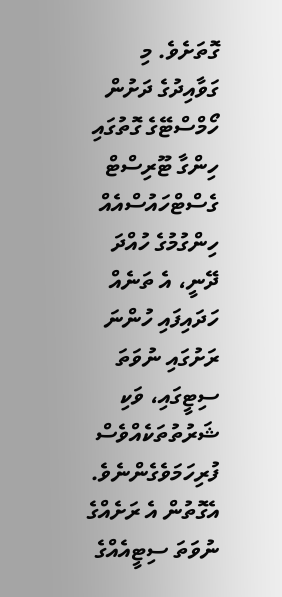ގޮތަށެވެ. މި ގަވާއިދުގެ ދަށުން ހޯމްސްޓޭގެ ގޮތުގައި ހިންގާ ޓޫރިސްޓް ގެސްޓްހައުސްއެއް ހިންގުމުގެ ހުއްދަ ދޭނީ، އެ ތަނެއް ހަދައިފައި ހުންނަ ރަށުގައި ނުވަތަ ސިޓީގައި، ވަކި ޝަރުތުތަކެއްވެސް ފުރިހަމަވެގެންނެވެ.
އެގޮތުން އެ ރަށެއްގެ ނުވަތަ ސިޓީއެއްގެ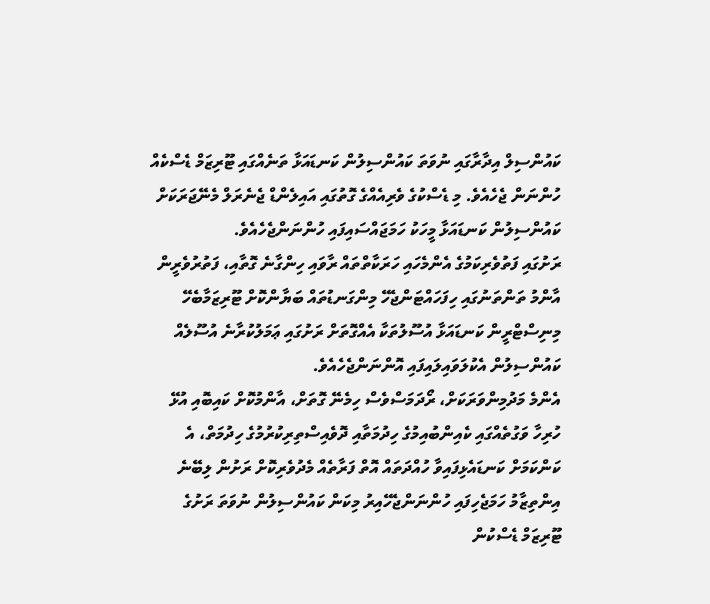ކައުންސިލް އިދާރާގައި ނުވަތަ ކައުންސިލުން ކަނޑައަޅާ ތަނެއްގައި ޓޫރިޒަމް ޑެސްކެއް ހުންނަން ޖެހެއެވެ. މި ޑެސްކުގެ ވެރިއެއްގެ ގޮތުގައި އައިލެންޑް ޖެނެރަލް މެނޭޖަރަކަށް ކައުންސިލުން ކަނޑައަޅާ މީހަކު ހަމަޖައްސައިފައި ހުންނަންޖެހެއެވެ.
ރަށުގައި ފަތުވެރިކަމުގެ އެންމެހައި ހަރަކާތްތައް ރާވައި ހިންގާނެ ގޮތާއި، ފަތުރުވެރީން އާންމު ތަންތަނުގައި ހިފަހައްޓަންޖެހޭ މިންގަނޑުތައް ބަޔާންކޮށް ޓޫރިޒަމާބެހޭ މިނިސްޓްރީން ކަނޑައަޅާ އުސޫލުތަކާ އެއްގޮތަށް ރަށުގައި ޢަމަލުކުރާނެ އުސޫލެއް ކައުންސިލުން އެކުލަވައިލައިފައި އޮންނަންޖެހެއެވެ.
އެންމެ މަދުމިންވަރަކަށް، ރޯދަމަސްވެސް ހިމެނޭ ގޮތަށް، އާންމުކޮށް ކައިބޮއި އުޅޭ ހުރިހާ ވަގުތެއްގައި ކެއިންބުއިމުގެ ހިދުމަތާއި ދޮވެއިސްތިރިކުރުމުގެ ހިދުމަތް، އެ ކަންކަމަށް ކަނޑައެޅިފައިވާ ހުއްދަތައް އޮތް ފަރާތެއް މެދުވެރިކޮށް ރަށުން ލިބޭނެ އިންތިޒާމު ހަމަޖެހިފައި ހުންނަންޖެހޭއިރު މިކަން ކައުންސިލުން ނުވަތަ ރަށުގެ ޓޫރިޒަމް ޑެސްކުން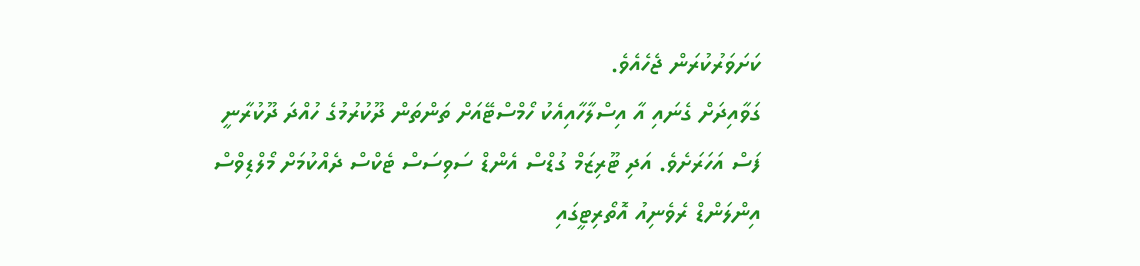ކަށަވަރުކުރަން ޖެހެއެވެ.
ގަވާއިދަށް ގެނައި އާ އިސްލާހާއިއެކު ހޯމްސްޓޭއަށް ތަންތަން ދޫކުރުމުގެ ހުއްދަ ދޫކުރާނީ ފަސް އަހަރަށެވެ. އަދި ޓޫރިޒަމް ގުޑްސް އެންޑް ސަވިސަސް ޓެކްސް ދެއްކުމަށް މޯލްޑިވްސް އިންލަންޑް ރެވެނިއު އޮތޯރިޓީގައި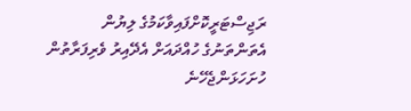ރަޖިސްޓަރީކޮށްފައިވާކަމުގެ ލިޔުން އެތަންތަނުގެ ހުއްދައަށް އެދޭއިރު ވެރިފަރާތުން ހުށަހަޅަންޖެހޭނެ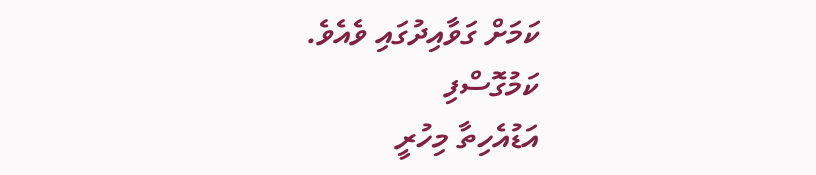ކަމަށް ގަވާއިދުގައި ވެއެވެ.
ކަމުގޮސްފި
އަޑުއެހިތާ މިހުރީ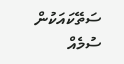ސަތޭކައަކުން ސުމެއް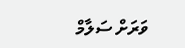ވަރަށް ސަލާމް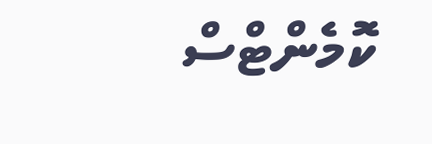ކޮމެންޓްސް